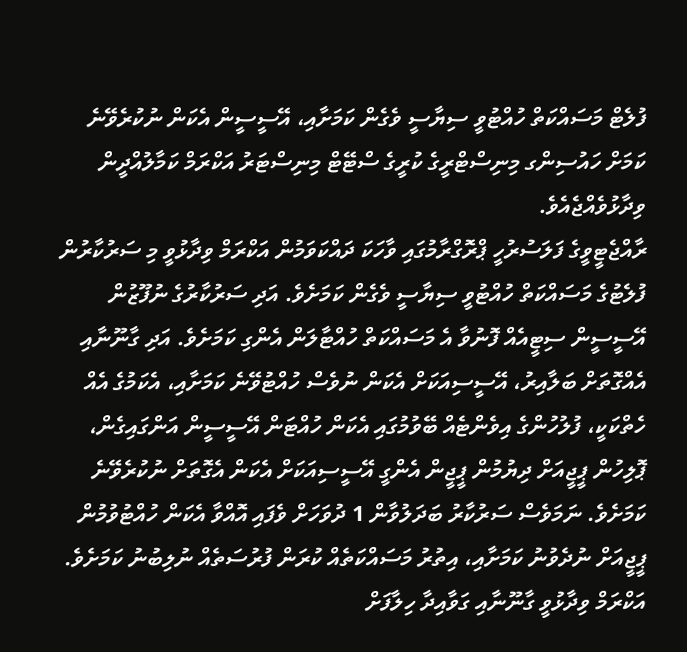ފުލެޓް މަސައްކަތް ހުއްޓުވީ ސިޔާސީ ވެގެން ކަމަށާއި، އޭސީސީން އެކަން ނުކުރެވޭނެ ކަމަށް ހައުސިންގ މިނިސްޓްރީގެ ކުރީގެ ސްޓޭޓް މިނިސްޓަރު އަކްރަމް ކަމާލުއްދީން ވިދާޅުވެއްޖެއެވެ.
ރާއްޖެޓީވީގެ ފަލަސުރުހީ ޕްރޮގްރާމުގައި ވާހަކަ ދައްކަވަމުން އަކްރަމް ވިދާޅުވީ މި ސަރުކާރުން ފުލެޓުގެ މަސައްކަތް ހުއްޓުވީ ސިޔާސީ ވެގެން ކަމަށެވެ. އަދި ސަރުކާރުގެ ނުފޫޒުން އޭސީސީން ސިޓީއެއް ފޮނުވާ އެ މަސައްކަތް ހުއްޓާލަން އެންގި ކަމަށެވެ. އަދި ގާނޫނާއި އެއްގޮތަށް ބަލާއިރު، އޭސީސިއަކަށް އެކަން ނުވެސް ހުއްޓުވޭނެ ކަމަށާއި، އެކަމުގެ އެއް ހެތްކަކީ، ފުލުހުންގެ އިވެންޓެއް ބޭވުމުގައި އެކަން ހުއްޓަން އޭސީސީން އަންގައިގެން، ޕޮލިހުން ޕީޖީއަށް ދިޔުމުން ޕީޖީން އެންގީ އޭސީސިއަކަށް އެކަން އެގޮތަށް ނުކުރެވޭނެ ކަމަށެވެ. ނަމަވެސް ސަރުކާރު ބަދަލުވާން 1 ދުވަހަށް ވެފައި އޮއްވާ އެކަން ހުއްޓުވުމުން ޕީޖީއަށް ނުދެވުނު ކަމަށާއި، އިތުރު މަސައްކަތެއް ކުރަން ފުރުސަތެއް ނުލިބުނު ކަމަށެވެ.
އަކްރަމް ވިދާޅުވީ ގާނޫނާއި ގަވާއިދާ ހިލާފަށް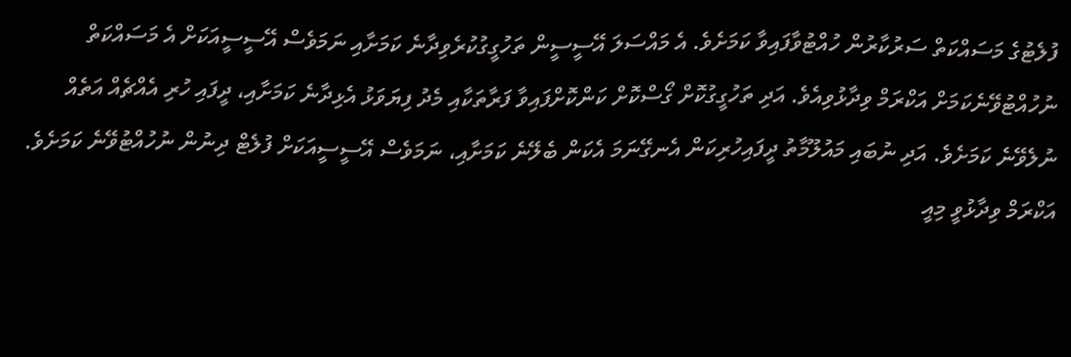ފުލެޓުގެ މަސައްކަތް ސަރުކާރުން ހުއްޓުވާފައިވާ ކަމަށެވެ. އެ މައްސަލަ އޭސީސީން ތަހުގީގުކުރެވިދާނެ ކަމަށާއި ނަމަވެސް އޭސީސީއަކަށް އެ މަސައްކަތް ނުހުއްޓުވޭނެކަމަށް އަކްރަމް ވިދާޅުވިއެވެ. އަދި ތަހުގީގުކޮށް ގޯސްކޮށް ކަންކޮށްފައިވާ ފަރާތަކާއި މެދު ފިޔަވަޅު އެޅިދާނެ ކަމަށާއި، ދީފައި ހުރި އެއްޗެއް އަތެއް ނުލެވޭނެ ކަމަށެވެ. އަދި ނުބައި މައުލޫމާތު ދީފައިހުރިކަން އެނގޭނަމަ އެކަން ބެލޭނެ ކަމަށާއި، ނަމަވެސް އޭސީސީއަކަށް ފުލެޓް ދިނުން ނުހުއްޓުވޭނެ ކަމަށެވެ. އަކްރަމް ވިދާޅުވީ މިއީ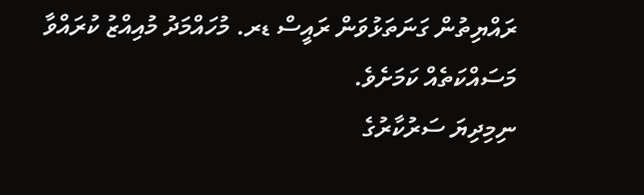ރައްޔިތުން ގަނަތަޅުވަން ރައީސް ޑރ. މުހައްމަދު މުއިއްޒު ކުރައްވާ މަސައްކަތެއް ކަމަށެވެ.
ނިމިދިޔަ ސަރުކާރުގެ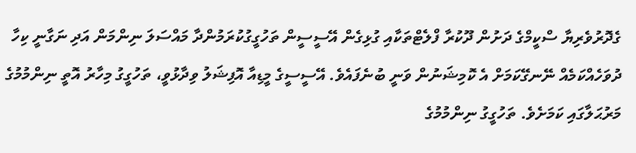ގެދޮރުވެރިޔާ ސްކީމްގެ ދަށުން ދޫކުރާ ފްލެޓްތަކާއި ގުޅިގެން އޭސީސީން ތަހުގީގުކުރަމުންދާ މައްސަލަ ނިންމަން އަދި ނަގާނީ ކިހާ ދުވަހެއްކަމެއް ނޭނގޭކަމަށް އެ ކޮމިޝަނުން ވަނީ ބުނެފައެވެ. އޭސީސީގެ މީޑިއާ އޮފިޝަލު ވިދާޅުވީ، ތަހުގީގު މިހާރު އޮތީ ނިންމުމުގެ މަރުޙަލާގައި ކަމަށެވެ. ތަހުގީގު ނިންމުމުގެ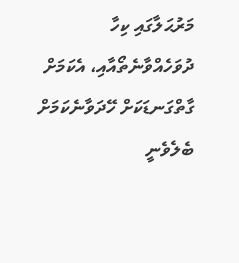މަރުޙަލާގައި ކިހާ ދުވަހެއްވާނެތޯއާއި، އެކަމަށް ގާތްގަނޑަކަށް ހޭދަވާނެކަމަށް ބެލެވެނީ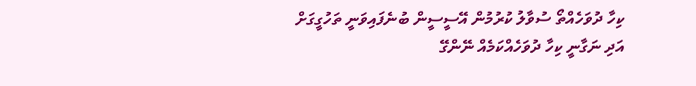ކިހާ ދުވަހެއްތޯ ސުވާލު ކުރުމުން އޭސީސީން ބުނެފައިވަނީ ތަހުގީގަށް އަދި ނަގާނީ ކިހާ ދުވަހެއްކަމެއް ނޭންގޭ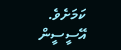ކަމަށެވެ.
އޭސީސީން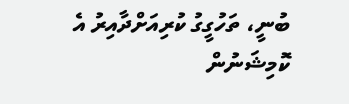ބުނީ، ތަހުގީގު ކުރިއަށްދާއިރު އެ ކޮމިޝަނުން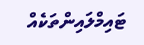ޓައިމްލައިންތަކެއް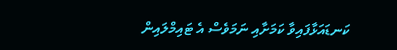ކަނޑައަޅާފައިވާ ކަމަށާއި ނަމަވެސް އެ ޓައިމްލައިން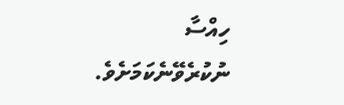ހިއްސާ ނުކުރެވޭނެކަމަށެވެ.